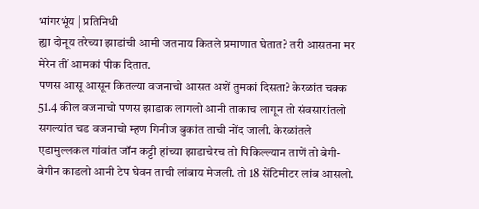भांगरभूंय | प्रतिनिधी
ह्या दोनूय तरेच्या झाडांची आमी जतनाय कितले प्रमाणात घेतात? तरी आसतना मर मेरेन तीं आमकां पीक दितात.
पणस आसू आसून कितल्या वजनाचो आसत अशें तुमकां दिसता? केरळांत चक्क 51.4 कील वजनाचो पणस झाडाक लागलो आनी ताकाच लागून तो संवसारांतलो सगल्यांत चड वजनाचो म्हण गिनीज बुकांत ताची नोंद जाली. केरळांतले एडामुल्लकल गांवांत जॉन कट्टी हांच्या झाडाचेरच तो पिकिल्ल्यान ताणें तो बेगी-बेगीन काडलो आनी टेप घेवन ताची लांबाय मेजली. तो 18 सेंटिमीटर लांब आसलो.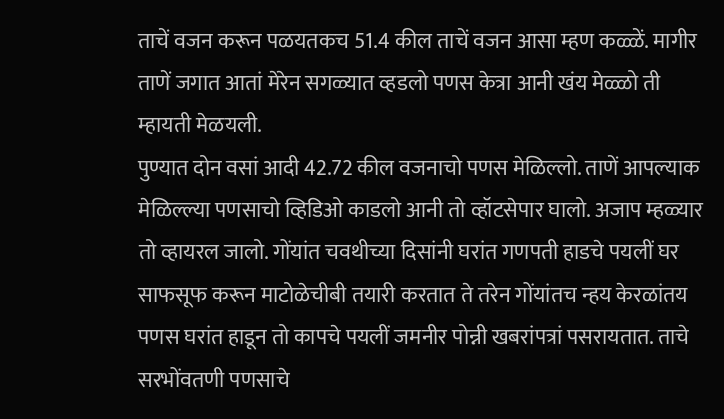ताचें वजन करून पळयतकच 51.4 कील ताचें वजन आसा म्हण कळ्ळें. मागीर ताणें जगात आतां मेरेन सगळ्यात व्हडलो पणस केत्रा आनी खंय मेळ्ळो ती म्हायती मेळयली.
पुण्यात दोन वसां आदी 42.72 कील वजनाचो पणस मेळिल्लो. ताणें आपल्याक मेळिल्ल्या पणसाचो व्हिडिओ काडलो आनी तो व्हॉटसेपार घालो. अजाप म्हळ्यार तो व्हायरल जालो. गोंयांत चवथीच्या दिसांनी घरांत गणपती हाडचे पयलीं घर साफसूफ करून माटोळेचीबी तयारी करतात ते तरेन गोंयांतच न्हय केरळांतय पणस घरांत हाडून तो कापचे पयलीं जमनीर पोन्नी खबरांपत्रां पसरायतात. ताचे सरभोंवतणी पणसाचे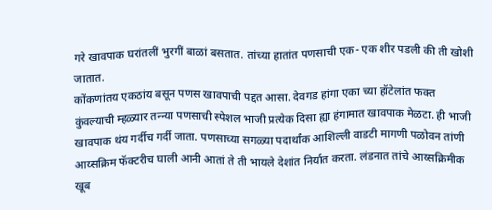गरे खावपाक घरांतलीं भुरगीं बाळां बसतात. तांच्या हातांत पणसाची एक- एक शीर पडली की ती खोशी जातात.
कोंकणांतय एकठांय बसून पणस खावपाची पद्दत आसा. देवगड हांगा एका च्या हॉटेलांत फक्त कुंवल्याची म्हळ्यार तन्न्या पणसाची स्पेशल भाजी प्रत्येक दिसा ह्या हंगामात खावपाक मेळटा. ही भाजी खावपाक थंय गर्दीच गर्दी जाता. पणसाच्या सगळ्या पदार्थांक आशिल्ली वाडटी मागणी पळोवन तांणी आय्सक्रिम फॅक्टरीच घाली आनी आतां ते ती भायले देशांत निर्यात करता. लंडनात तांचे आय्सक्रिमीक खूब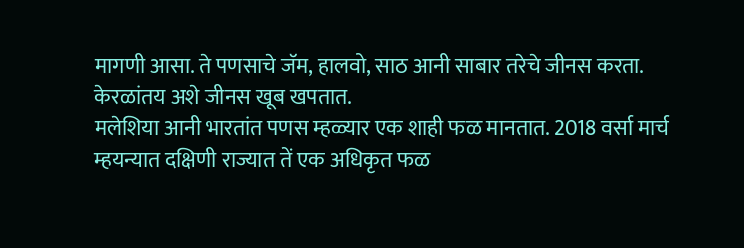मागणी आसा. ते पणसाचे जॅम, हालवो, साठ आनी साबार तरेचे जीनस करता. केरळांतय अशे जीनस खूब खपतात.
मलेशिया आनी भारतांत पणस म्हळ्यार एक शाही फळ मानतात. 2018 वर्सा मार्च म्हयन्यात दक्षिणी राज्यात तें एक अधिकृत फळ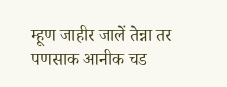म्हूण जाहीर जालें तेन्ना तर पणसाक आनीक चड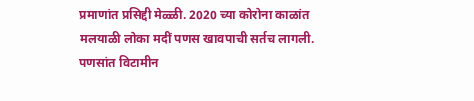प्रमाणांत प्रसिद्दी मेळ्ळी. 2020 च्या कोरोना काळांत मलयाळी लोका मदीं पणस खावपाची सर्तच लागली. पणसांत विटामीन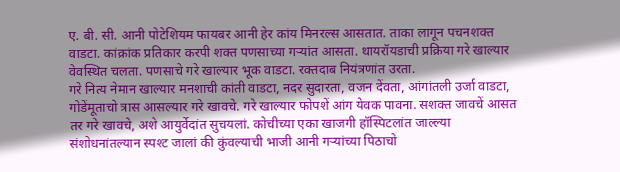ए. बी. सी. आनी पोटेशियम फायबर आनी हेर कांय मिनरल्स आसतात. ताका लागून पचनशक्त वाडटा. कांक्रांक प्रतिकार करपी शक्त पणसाच्या गऱ्यांत आसता. थायरॉयडाची प्रक्रिया गरे खाल्यार वेवस्थित चलता. पणसाचे गरे खाल्यार भूक वाडटा. रक्तदाब नियंत्रणांत उरता.
गरे नित्य नेमान खाल्यार मनशाची कांती वाडटा, नदर सुदारता, वजन देंवता, आंगांतली उर्जा वाडटा, गोडेंमूताचो त्रास आसल्यार गरे खावचे. गरे खाल्यार फोपशें आंग येवक पावना. सशक्त जावचें आसत तर गरे खावचे, अशे आयुर्वेदांत सुचयलां. कोचीच्या एका खाजगी हॉस्पिटलांत जाल्ल्या संशोधनांतल्यान स्पश्ट जालां की कुंवल्याची भाजी आनी गऱ्यांच्या पिठाचो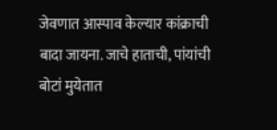जेवणात आस्पाव केल्यार कांक्राची बादा जायना. जाचे हाताची, पांयांची बोटां मुयेतात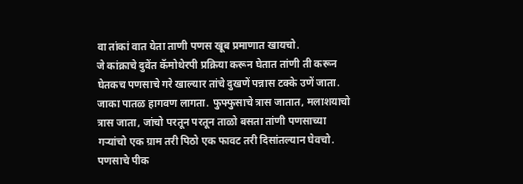वा तांकां वात येता ताणी पणस खूब प्रमाणात खायचो.
जे कांक्राचे दुवेंत कॅमोथेरपी प्रक्रिया करून घेतात तांणी ती करून घेतकच पणसाचे गरे खाल्यार तांचे दुखणें पन्नास टक्के उणें जाता. जाका पातळ हागवण लागता. फुफ्फुसाचे त्रास जातात, मलाशयाचो त्रास जाता, जांचो परतून परतून ताळो बसता तांणी पणसाच्या गऱ्यांचो एक ग्राम तरी पिठो एक फावट तरी दिसांतल्यान घेवचो. पणसाचे पीक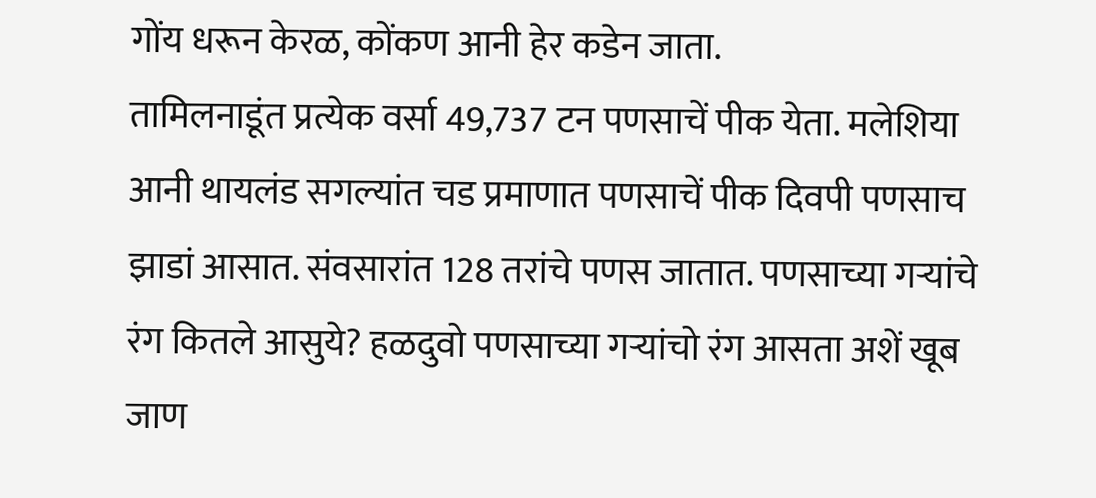गोंय धरून केरळ, कोंकण आनी हेर कडेन जाता.
तामिलनाडूंत प्रत्येक वर्सा 49,737 टन पणसाचें पीक येता. मलेशिया आनी थायलंड सगल्यांत चड प्रमाणात पणसाचें पीक दिवपी पणसाच झाडां आसात. संवसारांत 128 तरांचे पणस जातात. पणसाच्या गऱ्यांचे रंग कितले आसुये? हळदुवो पणसाच्या गऱ्यांचो रंग आसता अशें खूब जाण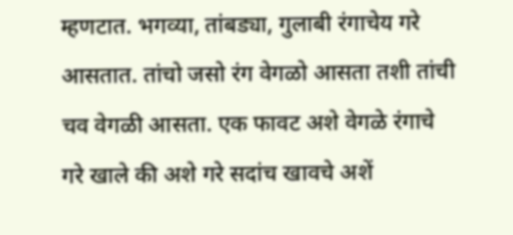म्हणटात. भगव्या, तांबड्या, गुलाबी रंगाचेय गरे आसतात. तांचो जसो रंग वेगळो आसता तशी तांची चव वेगळी आसता. एक फावट अशे वेगळे रंगाचे गरे खाले की अशे गरे सदांच खावचे अशें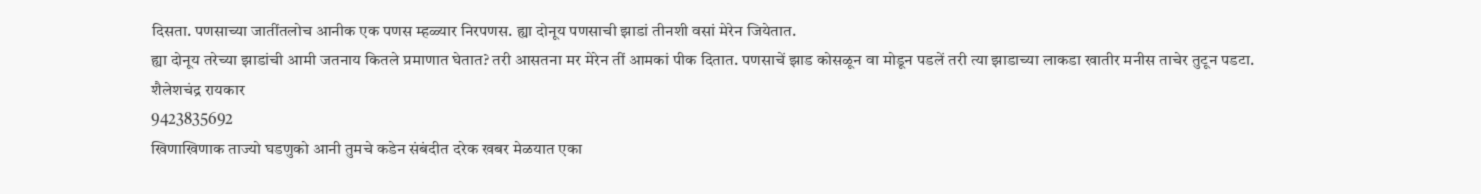दिसता. पणसाच्या जातींतलोच आनीक एक पणस म्हळ्यार निरपणस. ह्या दोनूय पणसाची झाडां तीनशी वसां मेरेन जियेतात.
ह्या दोनूय तरेच्या झाडांची आमी जतनाय कितले प्रमाणात घेतात? तरी आसतना मर मेरेन तीं आमकां पीक दितात. पणसाचें झाड कोसळून वा मोडून पडलें तरी त्या झाडाच्या लाकडा खातीर मनीस ताचेर तुटून पडटा.
शैलेशचंद्र रायकार
9423835692
खिणाखिणाक ताज्यो घडणुको आनी तुमचे कडेन संबंदीत दरेक खबर मेळयात एका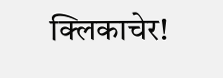क्लिकाचेर!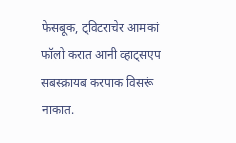फेसबूक, ट्विटराचेर आमकां फॉलो करात आनी व्हाट्सएप सबस्क्रायब करपाक विसरूं नाकात.